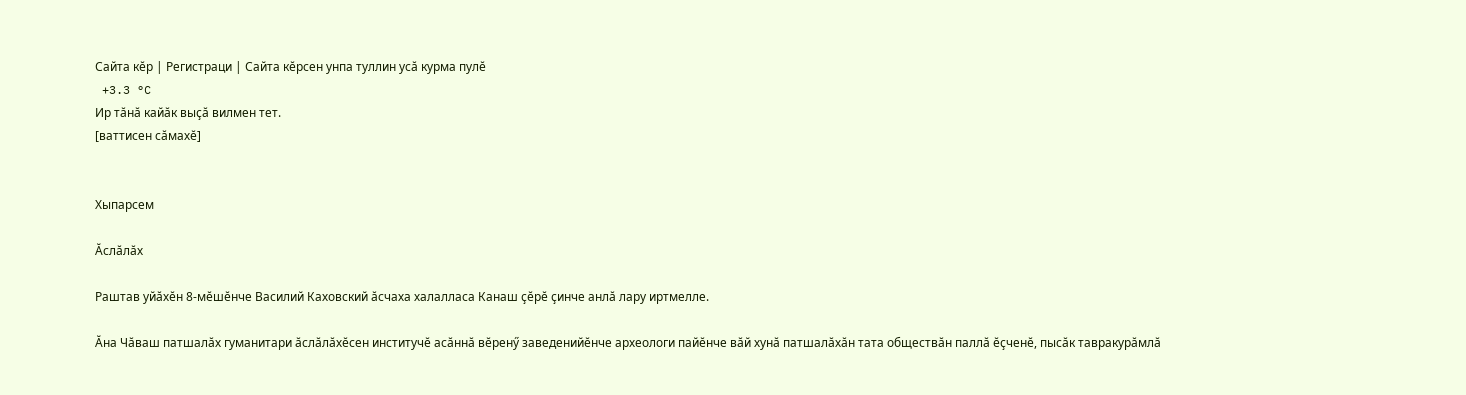Сайта кӗр | Регистраци | Сайта кӗрсен унпа туллин усӑ курма пулӗ
 +3.3 °C
Ир тӑнӑ кайӑк выҫӑ вилмен тет.
[ваттисен сӑмахӗ]


Хыпарсем

Ӑслӑлӑх

Раштав уйӑхӗн 8-мӗшӗнче Василий Каховский ӑсчаха халалласа Канаш ҫӗрӗ ҫинче анлӑ лару иртмелле.

Ӑна Чӑваш патшалӑх гуманитари ӑслӑлӑхӗсен институчӗ асӑннӑ вӗренӳ заведенийӗнче археологи пайӗнче вӑй хунӑ патшалӑхӑн тата обществӑн паллӑ ӗҫченӗ, пысӑк тавракурӑмлӑ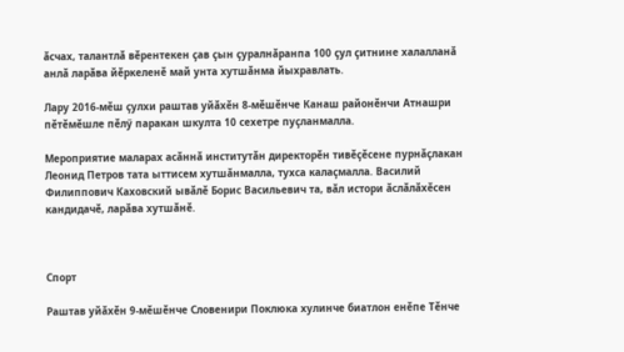ӑсчах, талантлӑ вӗрентекен ҫав ҫын ҫуралнӑранпа 100 ҫул ҫитнине халалланӑ анлӑ ларӑва йӗркеленӗ май унта хутшӑнма йыхравлать.

Лару 2016-мӗш ҫулхи раштав уйӑхӗн 8-мӗшӗнче Канаш районӗнчи Атнашри пӗтӗмӗшле пӗлӳ паракан шкулта 10 сехетре пуҫланмалла.

Мероприятие маларах асӑннӑ институтӑн директорӗн тивӗҫӗсене пурнӑҫлакан Леонид Петров тата ыттисем хутшӑнмалла, тухса калаҫмалла. Василий Филиппович Каховский ывӑлӗ Борис Васильевич та, вӑл истори ӑслӑлӑхӗсен кандидачӗ, ларӑва хутшӑнӗ.



Спорт

Раштав уйӑхӗн 9-мӗшӗнче Словенири Поклюка хулинче биатлон енӗпе Тӗнче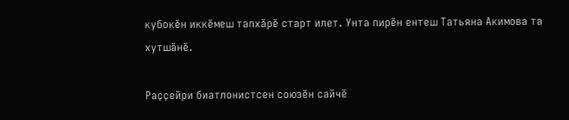кубокӗн иккӗмеш тапхӑрӗ старт илет. Унта пирӗн ентеш Татьяна Акимова та хутшӑнӗ.

Раҫҫейри биатлонистсен союзӗн сайчӗ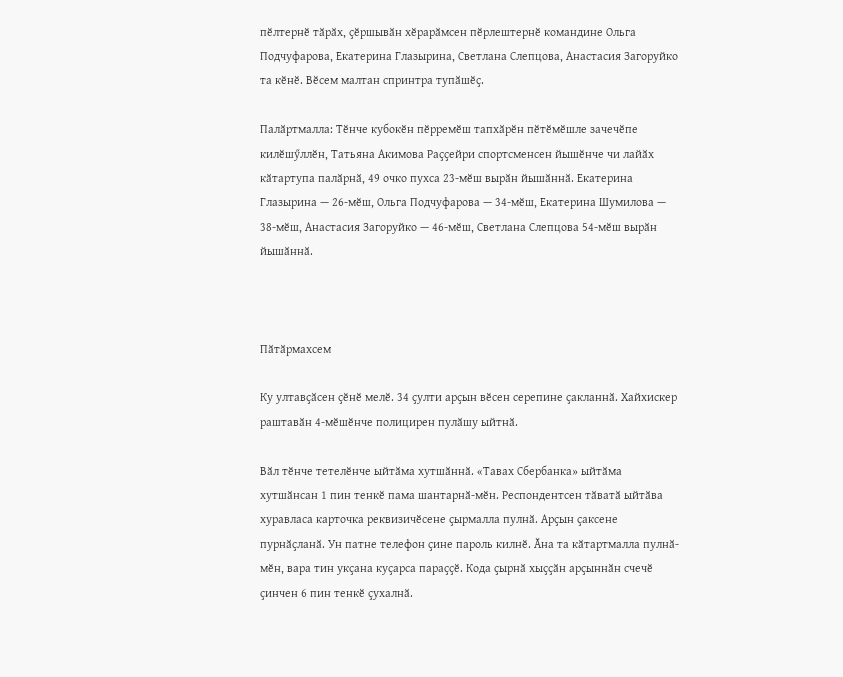пӗлтернӗ тӑрӑх, ҫӗршывӑн хӗрарӑмсен пӗрлештернӗ командине Ольга Подчуфарова, Екатерина Глазырина, Светлана Слепцова, Анастасия Загоруйко та кӗнӗ. Вӗсем малтан спринтра тупӑшӗҫ.

Палӑртмалла: Тӗнче кубокӗн пӗрремӗш тапхӑрӗн пӗтӗмӗшле зачечӗпе килӗшӳллӗн, Татьяна Акимова Раҫҫейри спортсменсен йышӗнче чи лайӑх кӑтартупа палӑрнӑ, 49 очко пухса 23-мӗш вырӑн йышӑннӑ. Екатерина Глазырина — 26-мӗш, Ольга Подчуфарова — 34-мӗш, Екатерина Шумилова — 38-мӗш, Анастасия Загоруйко — 46-мӗш, Светлана Слепцова 54-мӗш вырӑн йышӑннӑ.



Пӑтӑрмахсем

Ку ултавҫӑсен ҫӗнӗ мелӗ. 34 ҫулти арҫын вӗсен серепине ҫакланнӑ. Хайхискер раштавӑн 4-мӗшӗнче полицирен пулӑшу ыйтнӑ.

Вӑл тӗнче тетелӗнче ыйтӑма хутшӑннӑ. «Тавах Сбербанка» ыйтӑма хутшӑнсан 1 пин тенкӗ пама шантарнӑ-мӗн. Респондентсен тӑватӑ ыйтӑва хуравласа карточка реквизичӗсене ҫырмалла пулнӑ. Арҫын ҫаксене пурнӑҫланӑ. Ун патне телефон ҫине пароль килнӗ. Ӑна та кӑтартмалла пулнӑ-мӗн, вара тин укҫана куҫарса параҫҫӗ. Кода ҫырнӑ хыҫҫӑн арҫыннӑн счечӗ ҫинчен 6 пин тенкӗ ҫухалнӑ.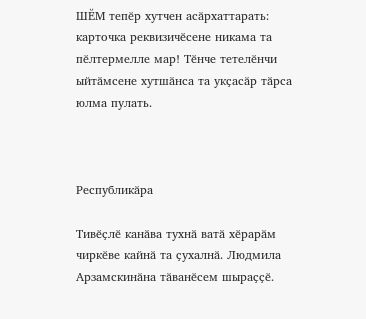ШӖМ тепӗр хутчен асӑрхаттарать: карточка реквизичӗсене никама та пӗлтермелле мар! Тӗнче тетелӗнчи ыйтӑмсене хутшӑнса та укҫасӑр тӑрса юлма пулать.



Республикӑра

Тивӗҫлӗ канӑва тухнӑ ватӑ хӗрарӑм чиркӗве кайнӑ та ҫухалнӑ. Людмила Арзамскинӑна тӑванӗсем шыраҫҫӗ.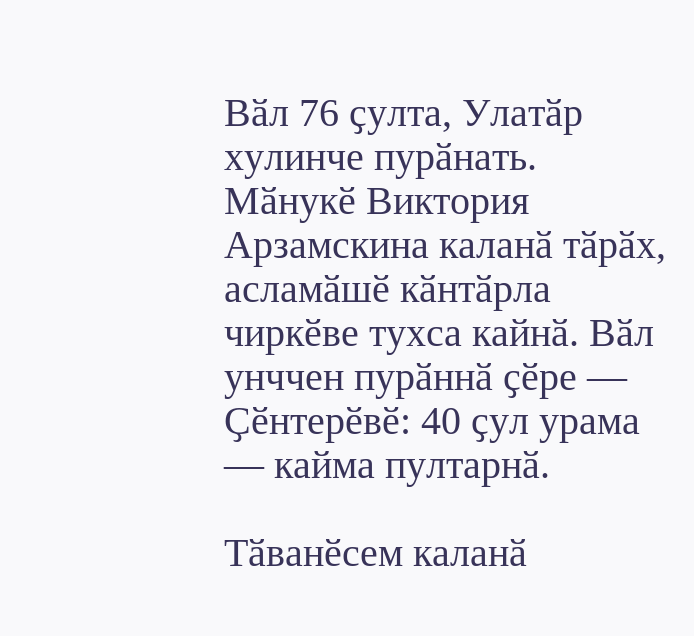Вӑл 76 ҫулта, Улатӑр хулинче пурӑнать. Мӑнукӗ Виктория Арзамскина каланӑ тӑрӑх, асламӑшӗ кӑнтӑрла чиркӗве тухса кайнӑ. Вӑл унччен пурӑннӑ ҫӗре — Ҫӗнтерӗвӗ: 40 ҫул урама — кайма пултарнӑ.

Тӑванӗсем каланӑ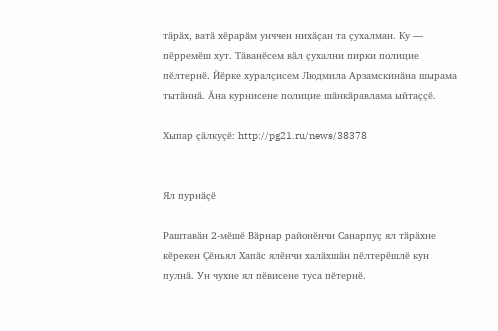тӑрӑх, ватӑ хӗрарӑм унччен нихӑҫан та ҫухалман. Ку — пӗрремӗш хут. Тӑванӗсем вӑл ҫухални пирки полицие пӗлтернӗ. Йӗрке хуралҫисем Людмила Арзамскинӑна шырама тытӑннӑ. Ӑна курнисене полицие шӑнкӑравлама ыйтаҫҫӗ.

Хыпар ҫӑлкуҫӗ: http://pg21.ru/news/38378


Ял пурнӑҫӗ

Раштавӑн 2-мӗшӗ Вӑрнар районӗнчи Санарпуҫ ял тӑрӑхне кӗрекен Ҫӗньял Хапӑс ялӗнчи халӑхшӑн пӗлтерӗшлӗ кун пулнӑ. Ун чухне ял пӗвисене туса пӗтернӗ.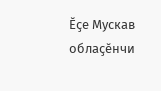Ӗҫе Мускав облаҫӗнчи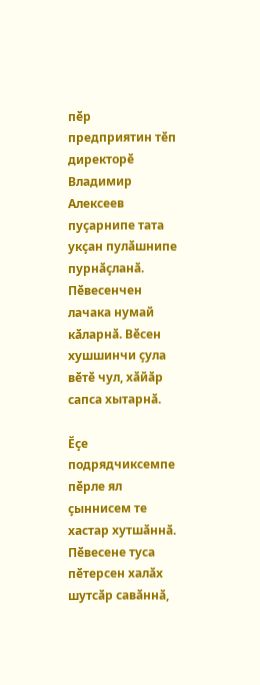пӗр предприятин тӗп директорӗ Владимир Алексеев пуҫарнипе тата укҫан пулӑшнипе пурнӑҫланӑ. Пӗвесенчен лачака нумай кӑларнӑ. Вӗсен хушшинчи ҫула вӗтӗ чул, хӑйӑр сапса хытарнӑ.

Ӗҫе подрядчиксемпе пӗрле ял ҫыннисем те хастар хутшӑннӑ. Пӗвесене туса пӗтерсен халӑх шутсӑр савӑннӑ,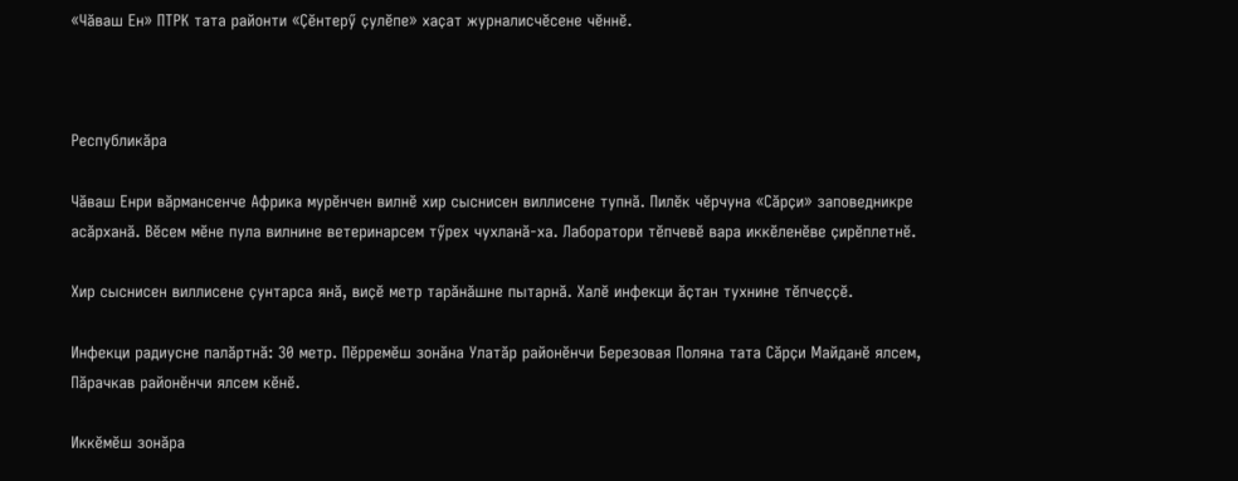«Чӑваш Ен» ПТРК тата районти «Ҫӗнтерӳ ҫулӗпе» хаҫат журналисчӗсене чӗннӗ.



Республикӑра

Чӑваш Енри вӑрмансенче Африка мурӗнчен вилнӗ хир сыснисен виллисене тупнӑ. Пилӗк чӗрчуна «Сӑрҫи» заповедникре асӑрханӑ. Вӗсем мӗне пула вилнине ветеринарсем тӳрех чухланӑ-ха. Лаборатори тӗпчевӗ вара иккӗленӗве ҫирӗплетнӗ.

Хир сыснисен виллисене ҫунтарса янӑ, виҫӗ метр тарӑнӑшне пытарнӑ. Халӗ инфекци ӑҫтан тухнине тӗпчеҫҫӗ.

Инфекци радиусне палӑртнӑ: 30 метр. Пӗрремӗш зонӑна Улатӑр районӗнчи Березовая Поляна тата Сӑрҫи Майданӗ ялсем, Пӑрачкав районӗнчи ялсем кӗнӗ.

Иккӗмӗш зонӑра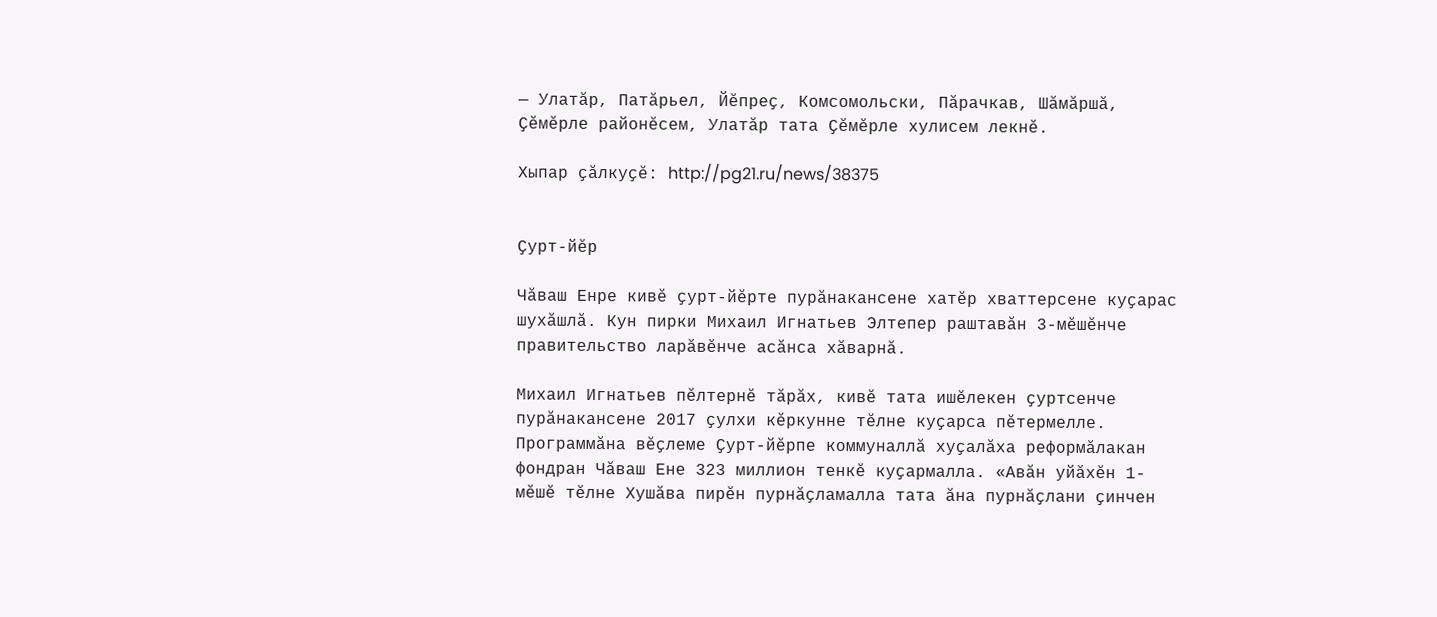— Улатӑр, Патӑрьел, Йӗпреҫ, Комсомольски, Пӑрачкав, Шӑмӑршӑ, Ҫӗмӗрле районӗсем, Улатӑр тата Ҫӗмӗрле хулисем лекнӗ.

Хыпар ҫӑлкуҫӗ: http://pg21.ru/news/38375


Ҫурт-йӗр

Чӑваш Енре кивӗ ҫурт-йӗрте пурӑнакансене хатӗр хваттерсене куҫарас шухӑшлӑ. Кун пирки Михаил Игнатьев Элтепер раштавӑн 3-мӗшӗнче правительство ларӑвӗнче асӑнса хӑварнӑ.

Михаил Игнатьев пӗлтернӗ тӑрӑх, кивӗ тата ишӗлекен ҫуртсенче пурӑнакансене 2017 ҫулхи кӗркунне тӗлне куҫарса пӗтермелле. Программӑна вӗҫлеме Ҫурт-йӗрпе коммуналлӑ хуҫалӑха реформӑлакан фондран Чӑваш Ене 323 миллион тенкӗ куҫармалла. «Авӑн уйӑхӗн 1-мӗшӗ тӗлне Хушӑва пирӗн пурнӑҫламалла тата ӑна пурнӑҫлани ҫинчен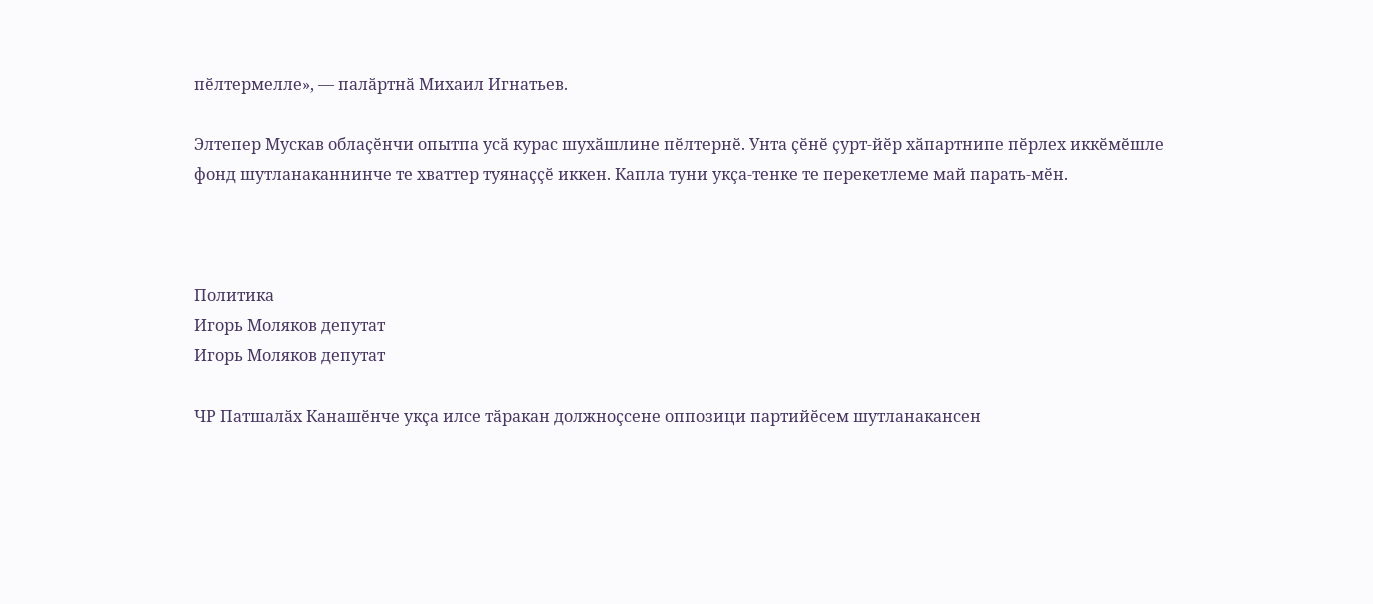пӗлтермелле», — палӑртнӑ Михаил Игнатьев.

Элтепер Мускав облаҫӗнчи опытпа усӑ курас шухӑшлине пӗлтернӗ. Унта ҫӗнӗ ҫурт-йӗр хӑпартнипе пӗрлех иккӗмӗшле фонд шутланаканнинче те хваттер туянаҫҫӗ иккен. Капла туни укҫа-тенке те перекетлеме май парать-мӗн.



Политика
Игорь Моляков депутат
Игорь Моляков депутат

ЧР Патшалӑх Канашӗнче укҫа илсе тӑракан должноҫсене оппозици партийӗсем шутланакансен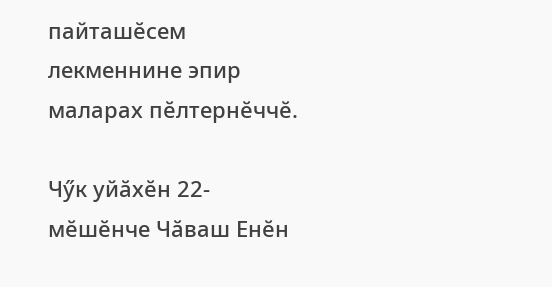пайташӗсем лекменнине эпир маларах пӗлтернӗччӗ.

Чӳк уйӑхӗн 22-мӗшӗнче Чӑваш Енӗн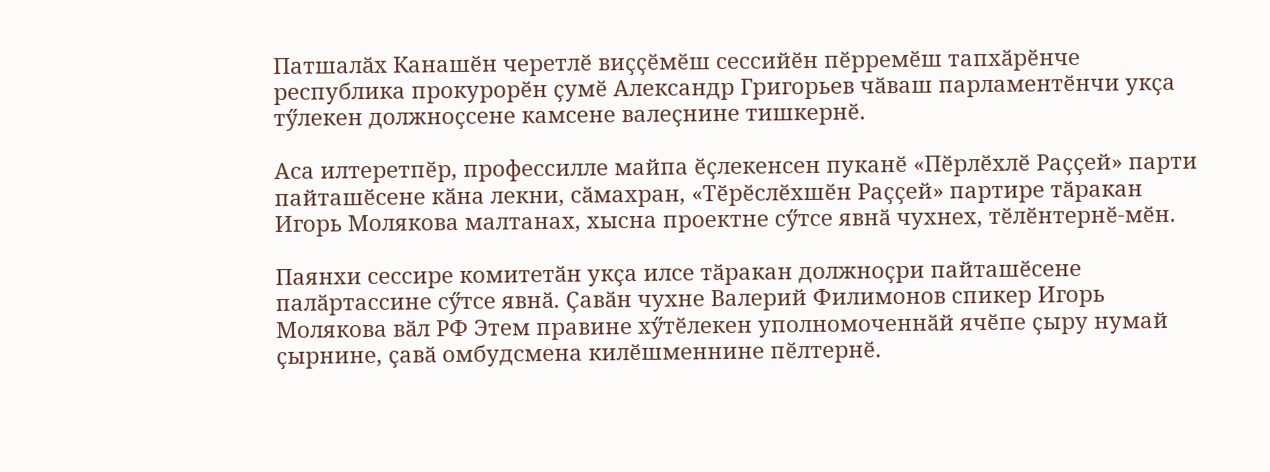Патшалӑх Канашӗн черетлӗ виҫҫӗмӗш сессийӗн пӗрремӗш тапхӑрӗнче республика прокурорӗн ҫумӗ Александр Григорьев чӑваш парламентӗнчи укҫа тӳлекен должноҫсене камсене валеҫнине тишкернӗ.

Аса илтеретпӗр, профессилле майпа ӗҫлекенсен пуканӗ «Пӗрлӗхлӗ Раҫҫей» парти пайташӗсене кӑна лекни, сӑмахран, «Тӗрӗслӗхшӗн Раҫҫей» партире тӑракан Игорь Молякова малтанах, хысна проектне сӳтсе явнӑ чухнех, тӗлӗнтернӗ-мӗн.

Паянхи сессире комитетӑн укҫа илсе тӑракан должноҫри пайташӗсене палӑртассине сӳтсе явнӑ. Ҫавӑн чухне Валерий Филимонов спикер Игорь Молякова вӑл РФ Этем правине хӳтӗлекен уполномоченнӑй ячӗпе ҫыру нумай ҫырнине, ҫавӑ омбудсмена килӗшменнине пӗлтернӗ.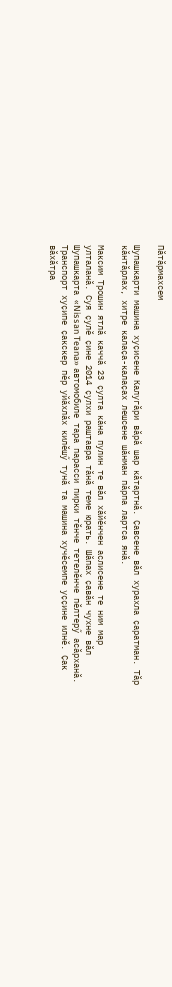Пӑтӑрмахсем

Шупашкарти машина хуҫисене Калугӑри вӑрӑ шар кӑтартнӑ. Ҫавсене вӑл хурахла ҫаратман. Тӑр кӑнтӑрлах, хитре калаҫа-калаҫах лешсене шӑнман пӑрпа лартса янӑ.

Максим Трошин ятлӑ каччӑ 23 ҫулта кӑна пулин те вӑл хӑйӗнчен аслисене те ним мар улталанӑ. Суя ҫулӗ ҫине 2014 ҫулхи раштавра тӑнӑ теме юрать. Шӑпах ҫавӑн чухне вӑл Шупашкарта «Nissan Teana» автомобиле тара парасси пирки тӗнче тетелӗнче пӗлтерӳ асӑрханӑ. Транспорт хуҫипе ҫакскер пӗр уйӑхлӑх килӗшӳ тунӑ та машина хучӗсемпе уҫҫине илнӗ. Ҫак вӑхӑтра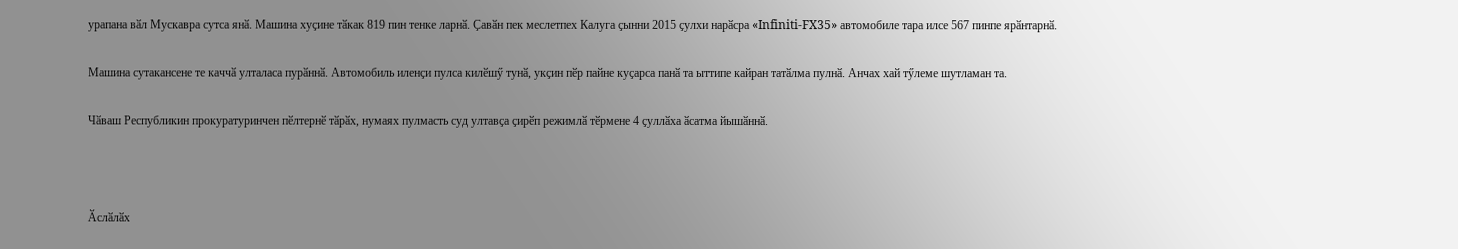урапана вӑл Мускавра сутса янӑ. Машина хуҫине тӑкак 819 пин тенке ларнӑ. Ҫавӑн пек меслетпех Калуга ҫынни 2015 ҫулхи нарӑсра «Infiniti-FX35» автомобиле тара илсе 567 пинпе ярӑнтарнӑ.

Машина сутакансене те каччӑ улталаса пурӑннӑ. Автомобиль иленҫи пулса килӗшӳ тунӑ, укҫин пӗр пайне куҫарса панӑ та ыттипе кайран татӑлма пулнӑ. Анчах хай тӳлеме шутламан та.

Чӑваш Республикин прокуратуринчен пӗлтернӗ тӑрӑх, нумаях пулмасть суд ултавҫа ҫирӗп режимлӑ тӗрмене 4 ҫуллӑха ӑсатма йышӑннӑ.



Ӑслӑлӑх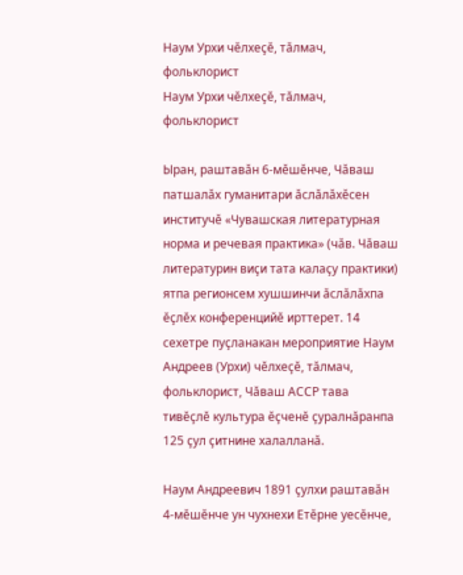Наум Урхи чӗлхеҫӗ, тӑлмач, фольклорист
Наум Урхи чӗлхеҫӗ, тӑлмач, фольклорист

Ыран, раштавӑн 6-мӗшӗнче, Чӑваш патшалӑх гуманитари ӑслӑлӑхӗсен институчӗ «Чувашская литературная норма и речевая практика» (чӑв. Чӑваш литературин виҫи тата калаҫу практики) ятпа регионсем хушшинчи ӑслӑлӑхпа ӗҫлӗх конференцийӗ ирттерет. 14 сехетре пуҫланакан мероприятие Наум Андреев (Урхи) чӗлхеҫӗ, тӑлмач, фольклорист, Чӑваш АССР тава тивӗҫлӗ культура ӗҫченӗ ҫуралнӑранпа 125 ҫул ҫитнине халалланӑ.

Наум Андреевич 1891 ҫулхи раштавӑн 4-мӗшӗнче ун чухнехи Етӗрне уесӗнче,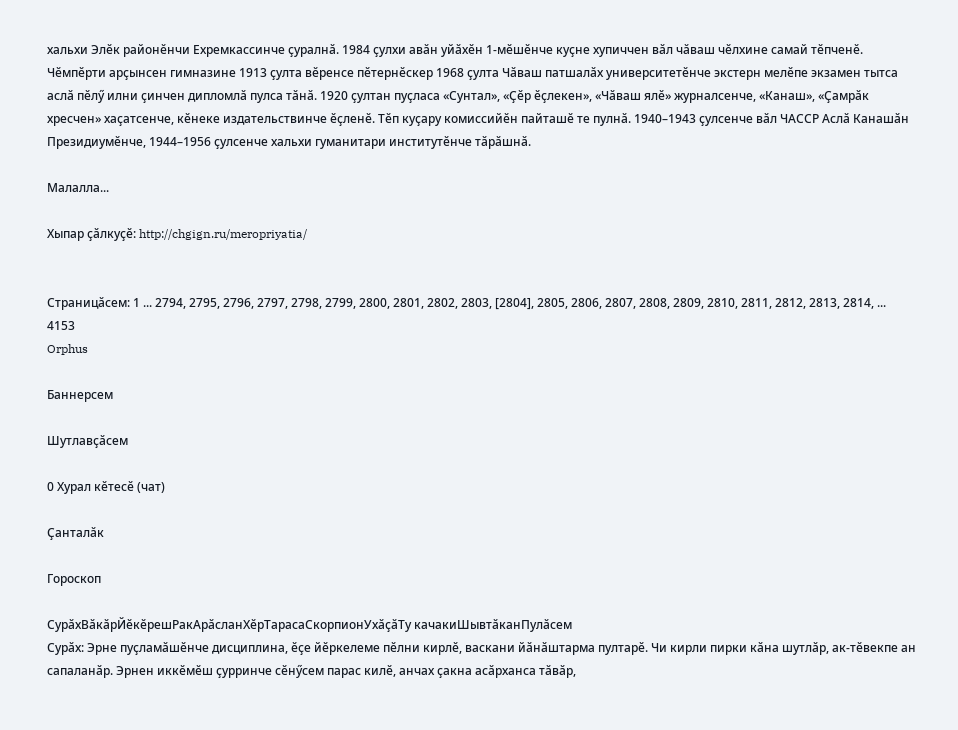хальхи Элӗк районӗнчи Ехремкассинче ҫуралнӑ. 1984 ҫулхи авӑн уйӑхӗн 1-мӗшӗнче куҫне хупиччен вӑл чӑваш чӗлхине самай тӗпченӗ. Чӗмпӗрти арҫынсен гимназине 1913 ҫулта вӗренсе пӗтернӗскер 1968 ҫулта Чӑваш патшалӑх университетӗнче экстерн мелӗпе экзамен тытса аслӑ пӗлӳ илни ҫинчен дипломлӑ пулса тӑнӑ. 1920 ҫултан пуҫласа «Сунтал», «Ҫӗр ӗҫлекен», «Чӑваш ялӗ» журналсенче, «Канаш», «Ҫамрӑк хресчен» хаҫатсенче, кӗнеке издательствинче ӗҫленӗ. Тӗп куҫару комиссийӗн пайташӗ те пулнӑ. 1940–1943 ҫулсенче вӑл ЧАССР Аслӑ Канашӑн Президиумӗнче, 1944–1956 ҫулсенче хальхи гуманитари институтӗнче тӑрӑшнӑ.

Малалла...

Хыпар ҫӑлкуҫӗ: http://chgign.ru/meropriyatia/


Страницӑсем: 1 ... 2794, 2795, 2796, 2797, 2798, 2799, 2800, 2801, 2802, 2803, [2804], 2805, 2806, 2807, 2808, 2809, 2810, 2811, 2812, 2813, 2814, ... 4153
Orphus

Баннерсем

Шутлавҫӑсем

0 Хурал кӗтесӗ (чат)

Ҫанталӑк

Гороскоп

СурӑхВӑкӑрЙӗкӗрешРакАрӑсланХӗрТарасаСкорпионУхӑҫӑТу качакиШывтӑканПулӑсем
Сурӑх: Эрне пуҫламӑшӗнче дисциплина, ӗҫе йӗркелеме пӗлни кирлӗ, васкани йӑнӑштарма пултарӗ. Чи кирли пирки кӑна шутлӑр, ак-тӗвекпе ан сапаланӑр. Эрнен иккӗмӗш ҫурринче сӗнӳсем парас килӗ, анчах ҫакна асӑрханса тӑвӑр,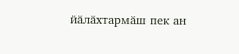йӑлӑхтармӑш пек ан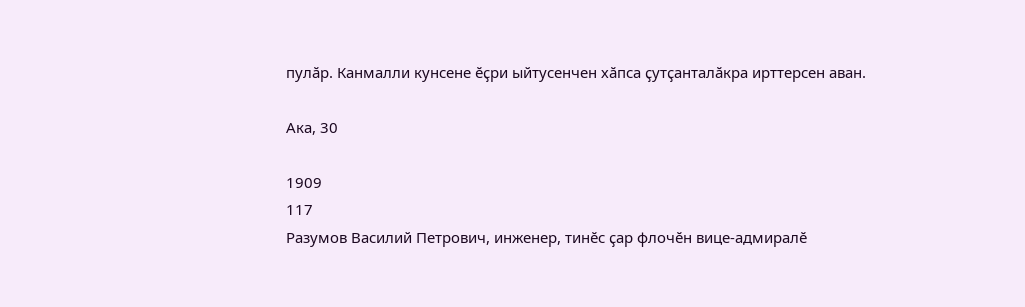пулӑр. Канмалли кунсене ӗҫри ыйтусенчен хӑпса ҫутҫанталӑкра ирттерсен аван.

Ака, 30

1909
117
Разумов Василий Петрович, инженер, тинӗс ҫар флочӗн вице-адмиралӗ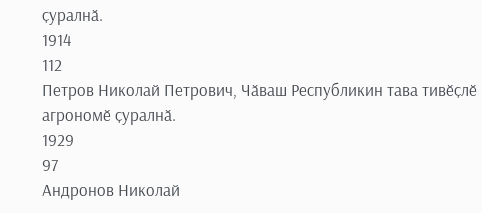ҫуралнӑ.
1914
112
Петров Николай Петрович, Чӑваш Республикин тава тивӗҫлӗ агрономӗ ҫуралнӑ.
1929
97
Андронов Николай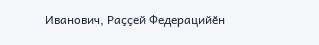Иванович, Раҫҫей Федерацийӗн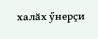халӑх ӳнерҫи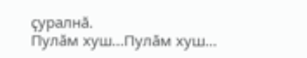ҫуралнӑ.
Пулӑм хуш...Пулӑм хуш...